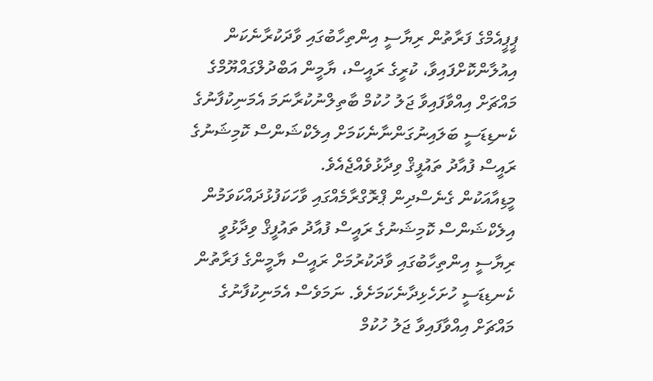ޕީޕީއެމްގެ ފަރާތުން ރިޔާސީ އިންތިހާބުގައި ވާދަކުރާނެކަން އިއުލާންކޮށްފައިވާ، ކުރީގެ ރައީސް، ޔާމީން އަބްދުލްގައްޔޫމްގެ މައްޗަށް އިއްވާފައިވާ ޖަލު ހުކުމް ބާތިލްނުކުރާނަމަ އެމަނިކުފާނުގެ ކެނޑިޑަސީ ބަލައިނުގަންނާނެކަމަށް އިލެކްޝަންސް ކޮމިޝަނުގެ ރައީސް ފުއާދު ތައުފީޤް ވިދާޅުވެއްޖެއެވެ.
މީޑިއާއަކުން ގެނެސްދިން ޕްރޮގްރާމެއްގައި ވާހަކަފުޅުދައްކަވަމުން އިލެކްޝަންސް ކޮމިޝަނުގެ ރައީސް ފުއާދު ތައުފީޤް ވިދާޅުވީ ރިޔާސީ އިންތިހާބުގައި ވާދަކުރުމަށް ރައީސް ޔާމީންގެ ފަރާތުން ކެނޑިޑަސީ ހުށަހެޅިދާނެކަމަށެވެ. ނަމަވެސް އެމަނިކުފާނުގެ މައްޗަށް އިއްވާފައިވާ ޖަލު ހުކުމް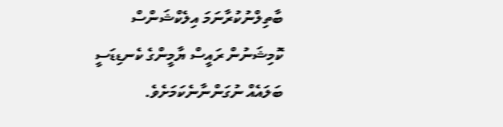ބާތިލްނުކުރާނަމަ އިލެކްޝަންސް ކޮމިޝަނުން ރައީސް ޔާމީންގެ ކެނޑިޑަސީ ބަލައެއް ނުގަންނާނެކަމަށެވެ.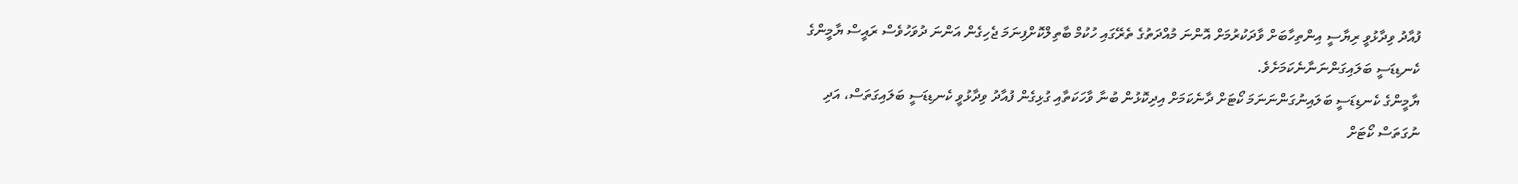ފުއާދު ވިދާޅުވީ ރިޔާސީ އިންތިހާބަށް ވާދަކުރުމަށް އޮންނަ މުއްދަތުގެ ތެރޭގައި ހުކުމް ބާތިލްކޮށްފިނަމަ ޖެހިގެން އަންނަ ދުވަހުވެސް ރައީސް ޔާމީންގެ ކެނޑިޑަސީ ބަލައިގަންނަނާނެކަމަށެވެ.
ޔާމީންގެ ކެނޑިޑަސީ ބަލައިނުގަންނަނަމަ ކޯޓަށް ދާނެކަމަށް އިދިކޮޅުން ބުނާ ވާހަކަތާއި ގުޅިގެން ފުއާދު ވިދާޅުވީ ކެނޑިޑަސީ ބަލައިގަތަސް، އަދި ނުގަތަސް ކޯޓަށް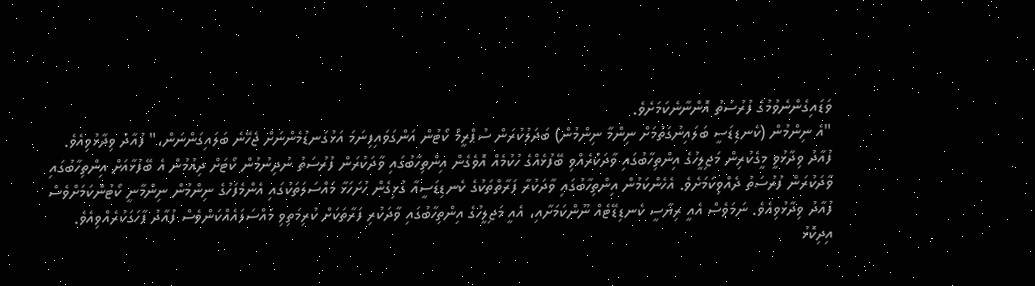ވަޑައިގެންނެވުމުގެ ފުރުސަތު އޮންނާނެކަމަށެވެ.
"އެ ނިންމުން (ކެނޑިޑަސީ ބަލައިނުގަތުމަށް ނިންމާ ނިންމުން) ބަދަލުކުރަން ސުޕްރީމް ކޯޓުން އަންގަވައިފިނަމަ އަޅުގަނޑުމެންނަށް ޖެހޭނެ ބަލައިގަންނަން،" ފުއާދު ވިދާޅުވިއެވެ.
ފުއާދު ވިދާޅުވީ މީގެކުރިން މަޖިލީހުގެ އިންތިހާބުގައި ވާދަކުރެއްވި ބޭފުޅެއްގެ ހުކުމެއް އޮވެގެން އިންތިހާބުގައި ވާދަކުރަން ފުރުސަތު ނުދިނުމުން ކޯޓަށް ދިއުމުން އެ ބޭފުޅާއަށް އިންތިހާބުގައި ވާދަކުރަން ފުރުސަތު ދެއްވިކަމަށެވެ. އެހެންކަމުން އިންތިހާބުގައި ވާދަކުރާ ފަރާތްތަކުގެ ކެނޑިޑަސީއާ ގުޅިގެން ހުށަހަޅާ މައްސަލަތަކުގައި އެންމެފަހުގެ ނިންމުން ނިންމާނީ ކޯޓުންކަމަށްވެސް ފުއާދު ވިދާޅުވިއެވެ. ނަމަވެސް އެއީ ރިޔާސީ ކެނޑިޑޭޓެއް ނޫންކަމަށާއި، އެއީ މަޖިލީހުގެ އިންތިހާބުގައި ވާދަކުރި ފަރާތަކަށް ކުރިމަތިވި މައްސަލައެއްކަންވެސް ފުއާދު ފާހަގަކުރެއްވިއެވެ.
އިދިކޮޅު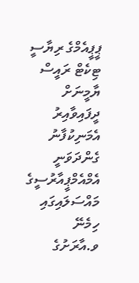ޕީޕީއެމްގެ ރިޔާސީ ޓިކެޓް ރައީސް ޔާމީނަށް ދީފައިވާއިރު އެމަނިކުފާނު ގެންދަވަނީ އެމްއެމްޕީއާރުސީގެ މައްސަލައިގައި ހިމެނޭ ވ.އާރަށުގެ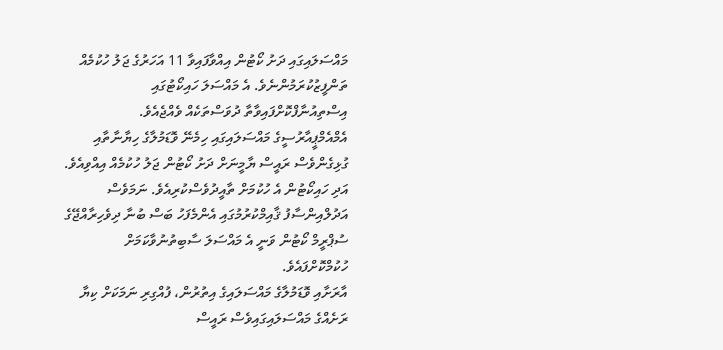މައްސަލައިގައި ދަށު ކޯޓުން އިއްވާފައިވާ 11 އަހަރުގެ ޖަލު ހުކުމެއް ތަންފީޒުކުރަމުންނެވެ. އެ މައްސަލަ ހައިކޯޓުގައި އިސްތިއުނާފްކޮށްފައިވާތާ ދުވަސްތަކެއް ވެއްޖެއެވެ.
އެމްއެމްޕީއާރުސީގެ މައްސަލައިގައި ހިމެނޭ ވޮޑަމުލާގެ ހިޔާނާތާއި ގުޅިގެންވެސް ރައީސް ޔާމީނަށް ދަށު ކޯޓުން ޖަލު ހުކުމެއް އިއްވިއެވެ. އަދި ހައިކޯޓުން އެ ހުކުމަށް ތާއީދުވެސްކުރިއެވެ. ނަމަވެސް އަދުލްއިންސާފު ޤާއިމްކުރުމުގައި އެންމެފަހު ބަސް ބުނާ ދިވެހިރާއްޖޭގެ ސުޕްރީމް ކޯޓުން ވަނީ އެ މައްސަލަ ސާބިތުނުވާކަމަށް ހުކުމްކޮށްފައެވެ.
އާރަށާއި ވޮޑަމުލާގެ މައްސަލައިގެ އިތުރުން، ފުއްގިރި ނަމަކަށް ކިޔާ ރަށެއްގެ މައްސަލައިގައިވެސް ރައީސް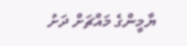ޔާމީންގެ މައްޗަށް ދަށު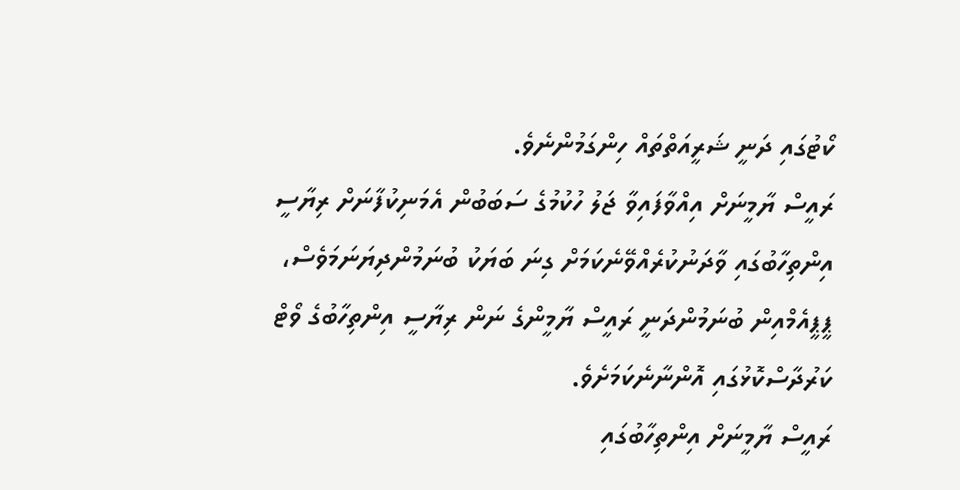ކޯޓުގައި ދަނީ ޝަރީއަތްތައް ހިންގަމުންނެވެ.
ރައީސް ޔާމީނަށް އިއްވާފައިވާ ޖަލު ހުކުމުގެ ސަބަބުން އެމަނިކުފާނަށް ރިޔާސީ އިންތިހާބުގައި ވާދަނުކުރެއްވޭނެކަމަށް ގިނަ ބަޔަކު ބުނަމުންދިޔަނަމަވެސް، ޕީޕީއެމްއިން ބުނަމުންދަނީ ރައީސް ޔާމީންގެ ނަން ރިޔާސީ އިންތިހާބުގެ ވޯޓް ކަރުދާސްކޮޅުގައި އޮންނާނެކަމަށެވެ.
ރައީސް ޔާމީނަށް އިންތިހާބުގައި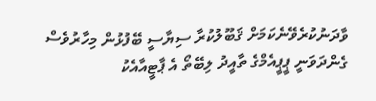ވާދަނުކުރެވޭނެކަމަށް ޤަބޫލުކުރާ ސިޔާސީ ބޭފުޅުން މިހާރުވެސް ގެންދަވަނީ ޕީޕީއެމްގެ ތާއީދު ލިބޭތޯ އެ ޕާޓީއާއެކު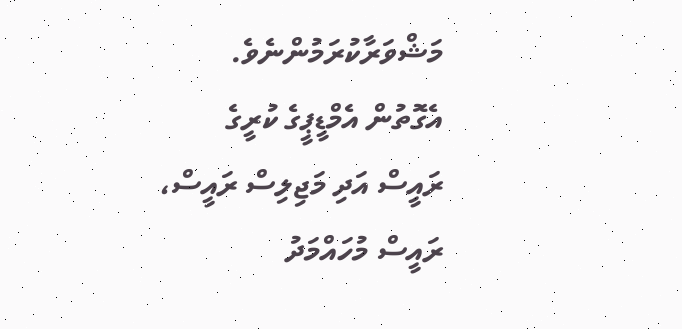މަޝްވަރާކުރަމުންނެވެ. އެގޮތުން އެމްޑީޕީގެ ކުރީގެ ރައީސް އަދި މަޖިލިސް ރައީސް، ރައީސް މުހައްމަދު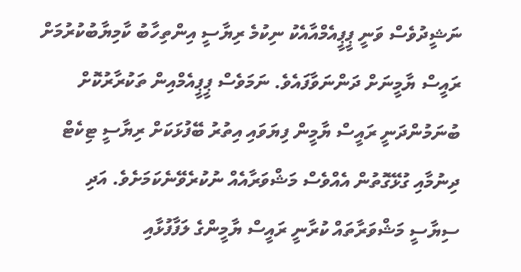ނަޝީދުވެސް ވަނީ ޕީޕީއެމްއާއެކު ނިކުމެ ރިޔާސީ އިންތިހާބު ކާމިޔާބުކުރުމަށް ރައީސް ޔާމީނަށް ދަންނަވާފައެވެ. ނަމަވެސް ޕީޕީއެމްއިން ތަކުރާރުކޮށް ބުނަމުންދަނީ ރައީސް ޔާމީން ފިޔަވައި އިތުރު ބޭފުޅަކަށް ރިޔާސީ ޓިކެޓް ދިނުމާއި ގުޅޭގޮތުން އެއްވެސް މަޝްވަރާއެއް ނުކުރެވޭނެކަމަށެވެ. އަދި ސިޔާސީ މަޝްވަރާތައް ކުރާނީ ރައީސް ޔާމީންގެ ލަފާފުޅާއި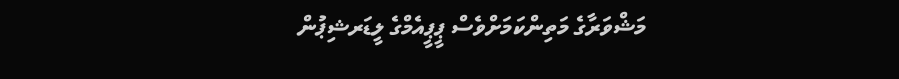މަޝްވަރާގެ މަތިންކަމަށްވެސް ޕީޕީއެމްގެ ލީޑަރޝިޕުން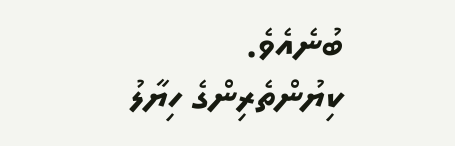ބުނެއެވެ.
ކިޔުންތެރިންގެ ހިޔާލު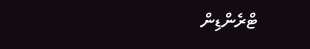ޓްރެންޑިން